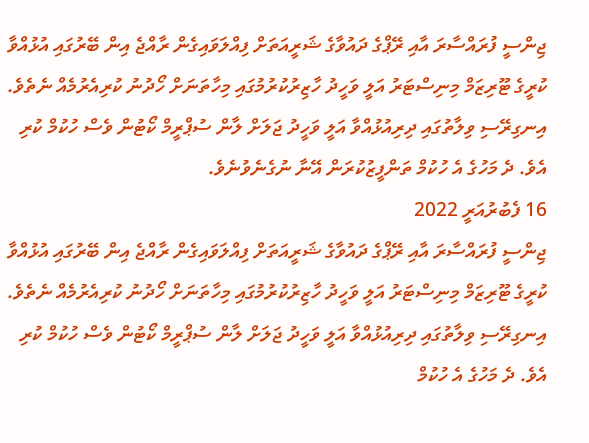ޖިންސީ ފުރައްސާރަ އާއި ރޭޕްގެ ދައުވާގެ ޝަރީއަތަށް ފިއްލަވައިގެން ރާއްޖެ އިން ބޭރުގައި އުޅުއްވާ ކުރީގެ ޓޫރިޒަމް މިނިސްޓަރު އަލީ ވަހީދު ހާޒިރުކުރުމުގައި މިހާތަނަށް ހޯދުނު ކުރިއެރުމެއް ނެތެވެ. އިނގިރޭސި ވިލާތުގައި ދިރިއުޅުއްވާ އަލީ ވަހީދު ޖަލަށް ލާން ސުޕްރީމް ކޯޓުން ވެސް ހުކުމް ކުރި އެވެ. ދެ މަހުގެ އެ ހުކުމް ތަންފީޒުކުރަން އޭނާ ނުގެނެވުނެވެ.
16 ފެބުރުއަރީ 2022
ޖިންސީ ފުރައްސާރަ އާއި ރޭޕްގެ ދައުވާގެ ޝަރީއަތަށް ފިއްލަވައިގެން ރާއްޖެ އިން ބޭރުގައި އުޅުއްވާ ކުރީގެ ޓޫރިޒަމް މިނިސްޓަރު އަލީ ވަހީދު ހާޒިރުކުރުމުގައި މިހާތަނަށް ހޯދުނު ކުރިއެރުމެއް ނެތެވެ. އިނގިރޭސި ވިލާތުގައި ދިރިއުޅުއްވާ އަލީ ވަހީދު ޖަލަށް ލާން ސުޕްރީމް ކޯޓުން ވެސް ހުކުމް ކުރި އެވެ. ދެ މަހުގެ އެ ހުކުމް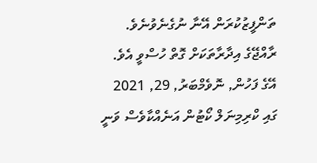ތަންފީޒުކުރަން އޭނާ ނުގެނެވުނެވެ.
ރާއްޖޭގެ އިދާރާތަކަށް ގޮތް ހުސްވީ އެވެ.
އޭގެ ފަހުން, ނޮވެމްބަރު, 29, 2021 ގައި ކްރިމިނަލް ކޯޓުން އަނެއްކާވެސް ވަނީ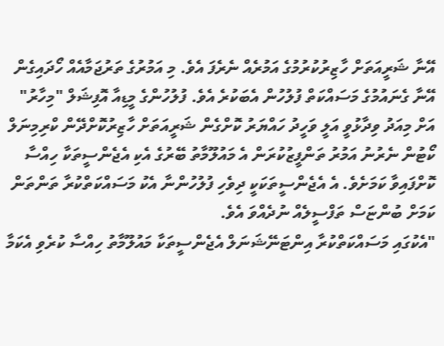އޭނާ ޝަރީއަތަށް ހާޒިރުކުރުމުގެ އަމުރެއް ނެރެފަ އެވެ. މި އަމުރުގެ ތަރުޖަމާއެއް ހޯދައިގެން އޭނާ ގެނައުމުގެ މަސައްކަތް ފުލުހުން އެބަކުރެ އެވެ. ފުލުހުންގެ މީޑިއާ އޮފިޝަލް "މިހާރު" އަށް މިއަދު ވިދާޅުވީ އަލީ ވަހީދު ހައްޔަރު ކޮށްގެން ޝަރީއަތަށް ހާޒިރުކޮށްދޭން ކްރިމިނަލް ކޯޓުން ނެރުނު އަމުރު ތަންފީޒުކުރަން އެ މައުލޫމާތު ބޭރުގެ އެކި އެޖެންސީތަކާ ހިއްސާ ކޮށްފައިވާ ކަމަށެވެ. އެ އެޖެންސީތަކަކީ ދިވެހި ފުލުހުންނާ އެކު މަސައްކަތްކުރާ ތަންތަން ކަމަށް ބުންޏަސް ތަފްސީލެއް ނުދެއްވަ އެވެ.
"އެކުގައި މަސައްކަތްކުރާ އިންޓަނޭޝަނަލް އެޖެންސީތަކާ މައުލޫމާތު ހިއްސާ ކުރެވި އެކަމާ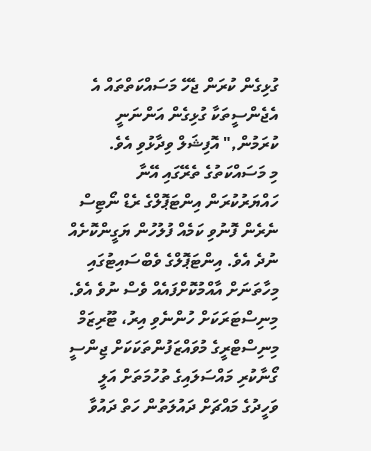ގުޅިގެން ކުރަން ޖެހޭ މަސައްކަތްތައް އެ އެޖެންސީތަކާ ގުޅިގެން އަންނަނީ ކުރަމުން," އޮފިޝަލް ވިދާޅުވި އެވެ.
މި މަސައްކަތުގެ ތެރޭގައި އޭނާ ހައްޔަރުކުރަން އިންޓަޕޮލްގެ ރެޑް ނޯޓިސް ނެރެން ފޮނުވި ކަމެއް ފުލުހުން ޔަގީންކޮށެއް ނުދެ އެވެ. އިންޓަޕޮލްގެ ވެބްސައިޓުގައި މިހާތަނަށް އާއްމުކޮށްފައެއް ވެސް ނުވެ އެވެ.
މިނިސްޓަރަކަށް ހުންނެވި އިރު، ޓޫރިޒަމް މިނިސްޓްރީގެ މުވައްޒަފުންތަކަކަށް ޖިންސީ ގޯނާކުރި މައްސަލައިގެ ތުހުމަތަށް އަލީ ވަހީދުގެ މައްޗަށް ދައުލަތުން ހަތް ދައުވާ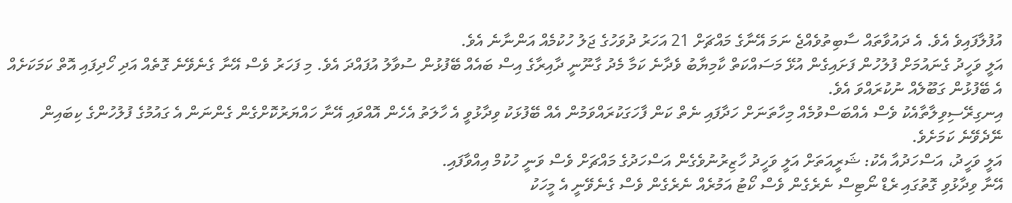އުފުލާފައިވެ އެވެ. އެ ދައުވާތައް ސާބިތުވެއްޖެ ނަމަ އޭނާގެ މައްޗަށް 21 އަހަރު ދުވަހުގެ ޖަލު ހުކުމެއް އަންނާނެ އެވެ.
އަލީ ވަހީދު ގެނައުމަށް ފުލުހުން ފަށައިގެން އުޅޭ މަސައްކަތް ކާމިޔާބު ވެދާނެ ކަމާ މެދު ގާނޫނީ ދާއިރާގެ އިސް ބައެއް ބޭފުޅުން ސުވާލު އުފައްދަ އެވެ. މި ފަހަރު ވެސް އޭނާ ގެނެވޭނެ ގޮތެއް އަދި ހޯދިފައި އޮތް ކަމަކަށެއް އެ ބޭފުޅުން ގަބޫލެއް ނުކުރައްވަ އެވެ.
އިނގިރޭސިވިލާތާއެކު ވެސް އެއްބަސްވުމެއް މިހާތަނަށް ހަދާފައި ނެތް ކަން ފާހަގަކުރައްވަމުން އެއް ބޭފުޅަކު ވިދާޅުވީ އެ ހާލަތު އެހެން އޮއްވައި އޭނާ ހައްޔަރުކޮށްގެން ގެންނަން އެ ގައުމުގެ ފުލުހުންގެ ކިބައިން ނޭދެވޭނެ ކަމަށެވެ.
އަލީ ވަހީދު، އަސްހަދުއާ އެކު: ޝަރީއަތަށް އަލީ ވަހީދު ހާޒިރުނުވެގެން އަސްހަދުގެ މައްޗަށް ވެސް ވަނީ ހުކުމް އިއްވާފައި.
އޭނާ ވިދާޅުވި ގޮތުގައި ރެޑް ނޯޓިސް ނެރެގެން ވެސް ކޯޓު އަމުރެއް ނެރެގެން ވެސް ގެނެވޭނީ އެ މީހަކު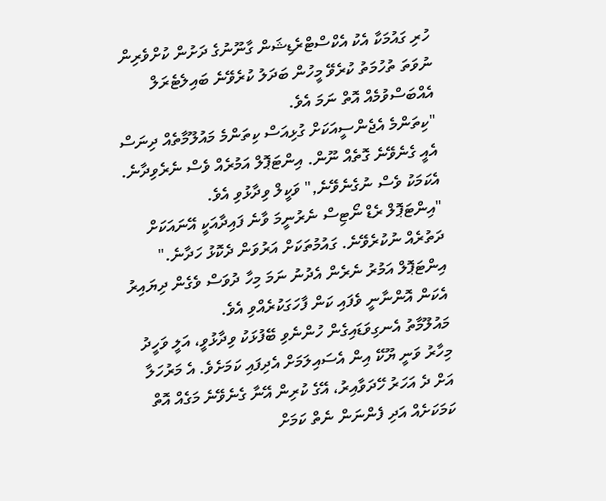ހުރި ގައުމަކާ އެކު އެކްސްޓްރެޑިޝަން ގާނޫނުގެ ދަށުން ކުށްވެރިން ނުވަތަ ތުހުމަތު ކުރެވޭ މީހުން ބަދަލު ކުރެވޭނެ ބައިލެޓެރަލް އެއްބަސްވުމެއް އޮތް ނަމަ އެވެ.
"ކިތަންމެ އެޖެންސީއަކަށް ގުޅިއަސް ކިތަންމެ މައުލޫމާތެއް ދިނަސް އެއީ ގެނެވޭނެ ގޮތެއް ނޫން. އިންޓަޕޮލް އަމުރެއް ވެސް ނެރެވިދާނެ. އެކަމަކު ވެސް ނުގެނެވޭނެ," ވަކީލް ވިދާޅުވި އެވެ.
"އިންޓަޕޮލް ރެޑް ނޯޓިސް ނެރުނީމަ ވާނެ ފައިދާއަކީ އޭނައަކަށް ދަތުރެއް ނުކުރެވޭނެ. ގައުމުތަކަށް އަރުވަން ދެކޮޅު ހަދާނެ."
އިންޓަޕޮލް އަމުރު ނެރެން އެދުނު ނަމަ މިހާ ދުވަސް ވެގެން ދިޔައިރު އެކަން އޮންނާނީ ވެފައި ކަން ފާހަގަކުރެއްވި އެވެ.
މައުލޫމާތު އެނގިވަޑައިގެން ހުންނެވި ބޭފުޅަކު ވިދާޅުވީ، އަލީ ވަހީދު މިހާރު ވަނީ ޔޫކޭ އިން އެސައިލަމަށް އެދިފައި ކަމަށެވެ. އެ މަރުހަލާ އަށް ދެ އަހަރު ހޭދަވާއިރު، އޭގެ ކުރިން އޭނާ ގެނެވޭނެ މަގެއް އޮތް ކަމަކަށެއް އަދި ފެންނަން ނެތް ކަމަށް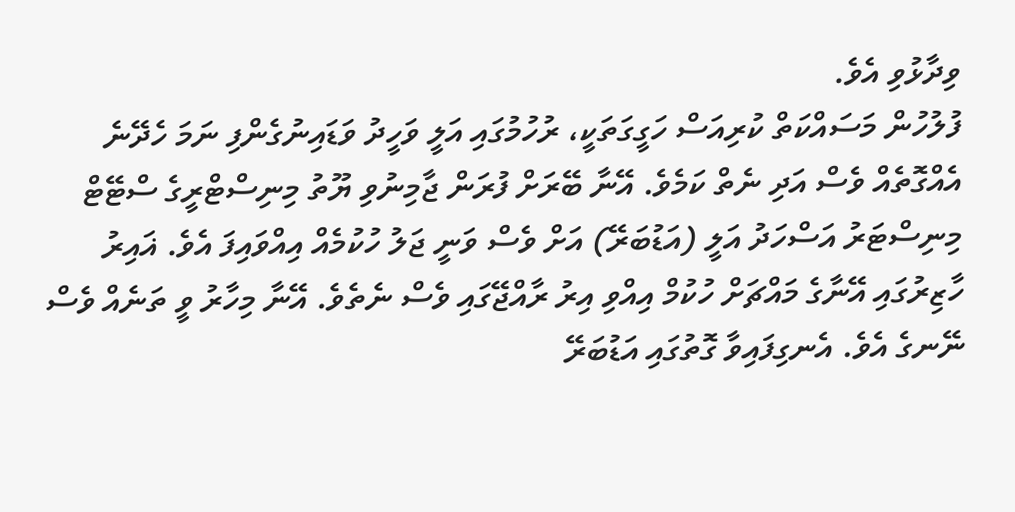ވިދާޅުވި އެވެ.
ފުލުހުން މަސައްކަތް ކުރިއަސް ހަގީގަތަކީ، ރުހުމުގައި އަލީ ވަހީދު ވަޑައިނުގެންފި ނަމަ ހެދޭނެ އެއްގޮތެއް ވެސް އަދި ނެތް ކަމެވެ. އޭނާ ބޭރަށް ފުރަން ޖާމިނުވި ޔޫތު މިނިސްޓްރީގެ ސްޓޭޓް މިނިސްޓަރު އަސްހަދު އަލީ (އަޑުބަރޭ) އަށް ވެސް ވަނީ ޖަލު ހުކުމެއް އިއްވައިފަ އެވެ. ޣައިރު ހާޒިރުގައި އޭނާގެ މައްޗަށް ހުކުމް އިއްވި އިރު ރާއްޖޭގައި ވެސް ނެތެވެ. އޭނާ މިހާރު ވީ ތަނެއް ވެސް ނޭނގެ އެވެ. އެނގިފައިވާ ގޮތުގައި އަޑުބަރޭ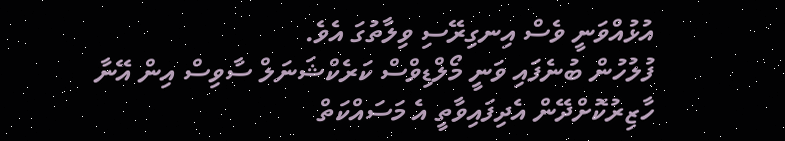އުޅުއްވަނީ ވެސް އިނގިރޭސި ވިލާތުގަ އެވެ.
ފުލުހުން ބުނެފައި ވަނީ މޯލްޑިވްސް ކަރެކްޝަނަލް ސާވިސް އިން އޭނާ ހާޒިރުކޮށްދޭން އެދިފައިވާތީ އެ މަސައްކަތް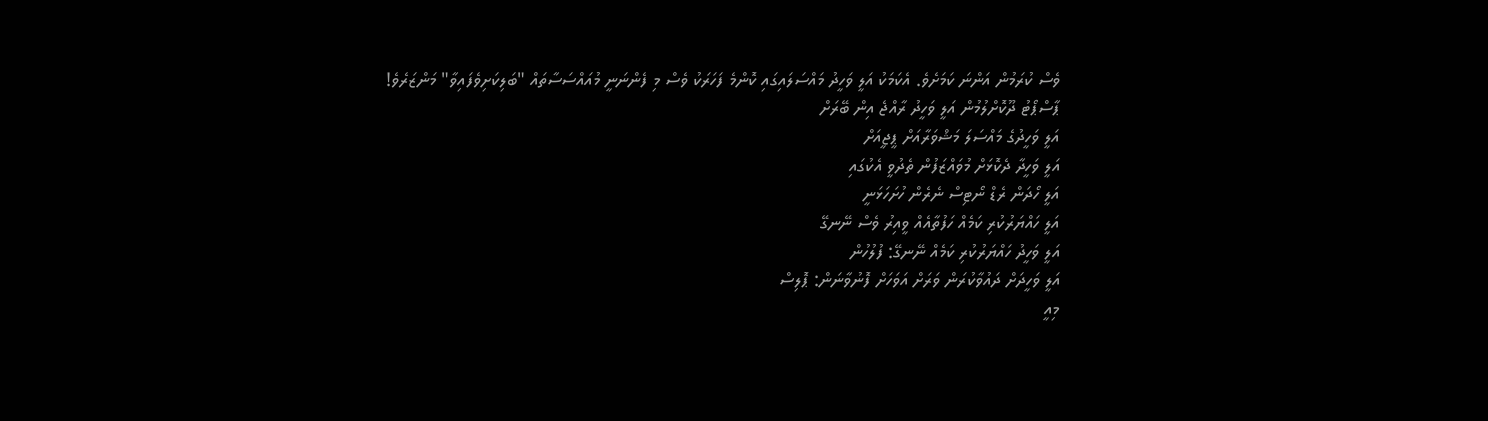ވެސް ކުރަމުން އަންނަ ކަމަށެވެ. އެކަމަކު އަލީ ވަހީދު މައްސަލައިގައި ކޮންމެ ފަހަރަކު ވެސް މި ފެންނަނީ މުއައްސަސާތައް "ބަލިކަށިވެފައިވާ" މަންޒަރެވެ!
ޕާސްޕޯޓު ދޫކޮށްލުމުން އަލީ ވަހީދު ރާއްޖެ އިން ބޭރަށް
އަލީ ވަހީދުގެ މައްސަލަ މަޝްވަރާއަށް ޕީޖީއަށް
އަލީ ވަހީދާ ދެކޮޅަށް މުވައްޒަފުން ތެދުވީ އެކުގައި
އަލީ ހޯދަން ރެޑް ނޯޓިސް ނެރެން ހުށަހަޅަނީ
އަލީ ހައްޔަރުކުރި ކަމެއް ހަފުތާއެއް ވީއިރު ވެސް ނޭނގޭ
އަލީ ވަހީދު ހައްޔަރުކުރި ކަމެއް ނޭނގޭ: ފުލުހުން
އަލީ ވަހީދަށް ދައުވާކުރަން ވަރަށް އަވަހަށް ފޮނުވާނަން: ޕޮލިސް
މިއީ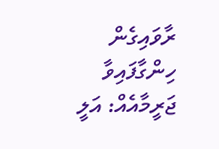ރާވައިގެން ހިންގާފައިވާ ޖަރީމާއެއް: އަލީ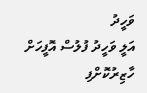ވަހީދު
އަލީ ވަހީދު ފުލުސް އޮފީހަށް ހާޒިރުކޮށްފި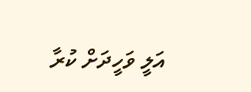އަލީ ވަހީދަށް ކުރާ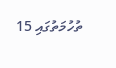ތުހުމަތުގައި 15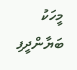މީހަކު ބަޔާންދީފި